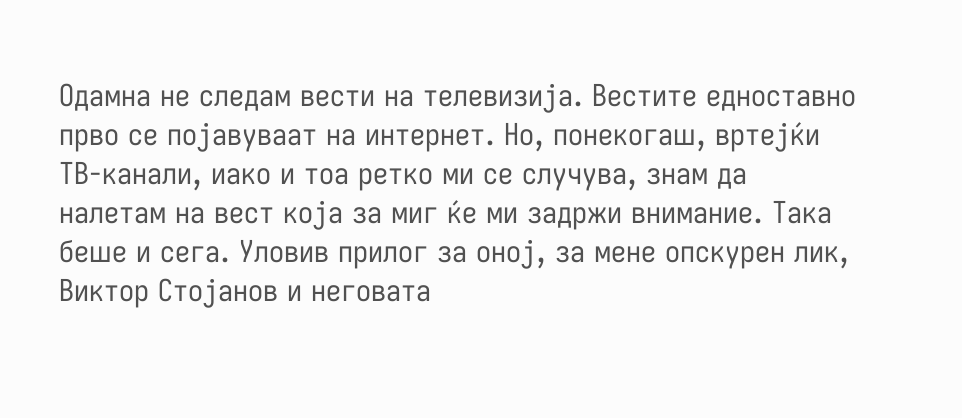Одамна не следам вести на телевизија. Вестите едноставно прво се појавуваат на интернет. Но, понекогаш, вртејќи ТВ-канали, иако и тоа ретко ми се случува, знам да налетам на вест која за миг ќе ми задржи внимание. Така беше и сега. Уловив прилог за оној, за мене опскурен лик, Виктор Стојанов и неговата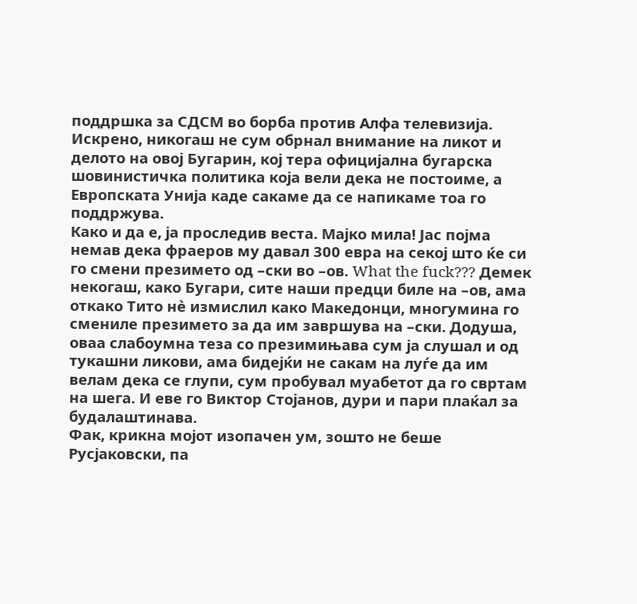поддршка за СДСМ во борба против Алфа телевизија. Искрено, никогаш не сум обрнал внимание на ликот и делото на овој Бугарин, кој тера официјална бугарска шовинистичка политика која вели дека не постоиме, а Европската Унија каде сакаме да се напикаме тоа го поддржува.
Како и да е, ја проследив веста. Мајко мила! Јас појма немав дека фраеров му давал 300 евра на секој што ќе си го смени презимето од –ски во –ов. What the fuck??? Демек некогаш, како Бугари, сите наши предци биле на –ов, ама откако Тито нè измислил како Македонци, многумина го смениле презимето за да им завршува на –ски. Додуша, оваа слабоумна теза со презимињава сум ја слушал и од тукашни ликови, ама бидејќи не сакам на луѓе да им велам дека се глупи, сум пробувал муабетот да го свртам на шега. И еве го Виктор Стојанов, дури и пари плаќал за будалаштинава.
Фак, крикна мојот изопачен ум, зошто не беше Русјаковски, па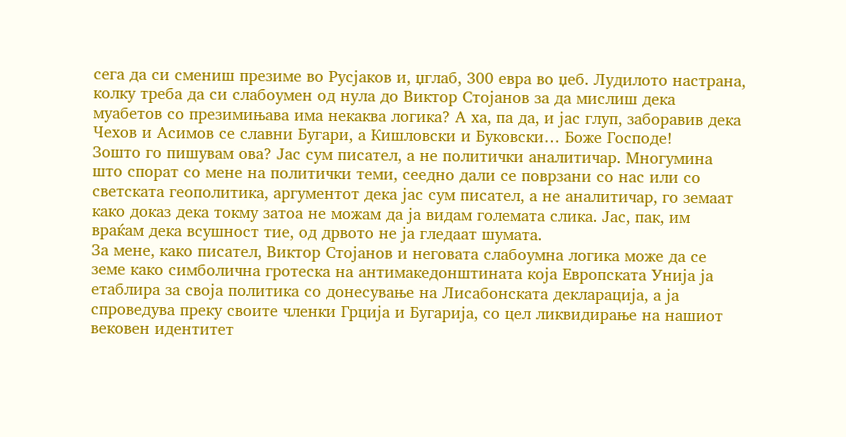сега да си смениш презиме во Русјаков и, џглаб, 300 евра во џеб. Лудилото настрана, колку треба да си слабоумен од нула до Виктор Стојанов за да мислиш дека муабетов со презимињава има некаква логика? А ха, па да, и јас глуп, заборавив дека Чехов и Асимов се славни Бугари, а Кишловски и Буковски… Боже Господе!
Зошто го пишувам ова? Јас сум писател, а не политички аналитичар. Многумина што спорат со мене на политички теми, сеедно дали се поврзани со нас или со светската геополитика, аргументот дека јас сум писател, а не аналитичар, го земаат како доказ дека токму затоа не можам да ја видам големата слика. Јас, пак, им враќам дека всушност тие, од дрвото не ја гледаат шумата.
За мене, како писател, Виктор Стојанов и неговата слабоумна логика може да се земе како симболична гротеска на антимакедонштината која Европската Унија ја етаблира за своја политика со донесување на Лисабонската декларација, а ја спроведува преку своите членки Грција и Бугарија, со цел ликвидирање на нашиот вековен идентитет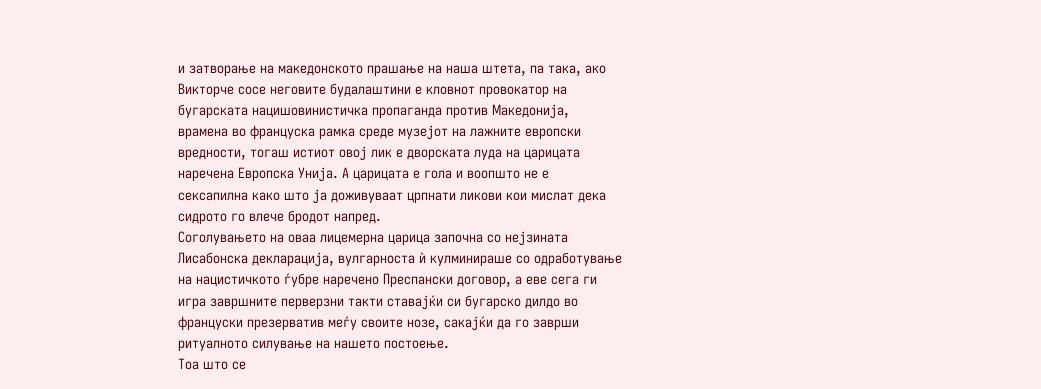и затворање на македонското прашање на наша штета, па така, ако Викторче сосе неговите будалаштини е кловнот провокатор на бугарската нацишовинистичка пропаганда против Македонија, врамена во француска рамка среде музејот на лажните европски вредности, тогаш истиот овој лик е дворската луда на царицата наречена Европска Унија. А царицата е гола и воопшто не е сексапилна како што ја доживуваат црпнати ликови кои мислат дека сидрото го влече бродот напред.
Соголувањето на оваа лицемерна царица започна со нејзината Лисабонска декларација, вулгарноста ѝ кулминираше со одработување на нацистичкото ѓубре наречено Преспански договор, а еве сега ги игра завршните перверзни такти ставајќи си бугарско дилдо во француски презерватив меѓу своите нозе, сакајќи да го заврши ритуалното силување на нашето постоење.
Тоа што се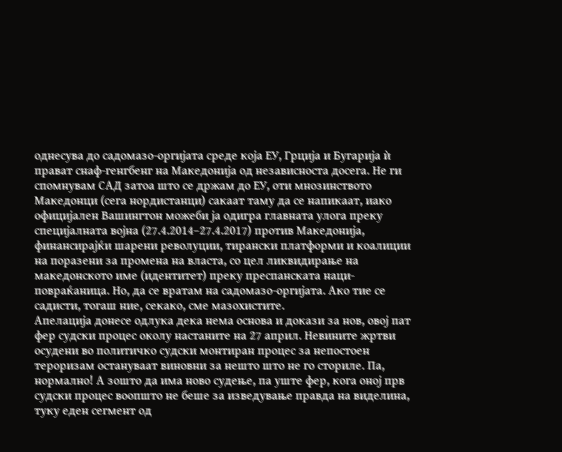однесува до садомазо-оргијата среде која ЕУ, Грција и Бугарија ѝ прават снаф-генгбенг на Македонија од независноста досега. Не ги спомнувам САД затоа што се држам до ЕУ, оти мнозинството Македонци (сега нордистанци) сакаат таму да се напикаат, иако официјален Вашингтон можеби ја одигра главната улога преку специјалната војна (27.4.2014–27.4.2017) против Македонија, финансирајќи шарени револуции, тирански платформи и коалиции на поразени за промена на власта, со цел ликвидирање на македонското име (идентитет) преку преспанската наци-повраќаница. Но, да се вратам на садомазо-оргијата. Ако тие се садисти, тогаш ние, секако, сме мазохистите.
Апелација донесе одлука дека нема основа и докази за нов, овој пат фер судски процес околу настаните на 27 април. Невините жртви осудени во политичко судски монтиран процес за непостоен тероризам остануваат виновни за нешто што не го сториле. Па, нормално! А зошто да има ново судење, па уште фер, кога оној прв судски процес воопшто не беше за изведување правда на виделина, туку еден сегмент од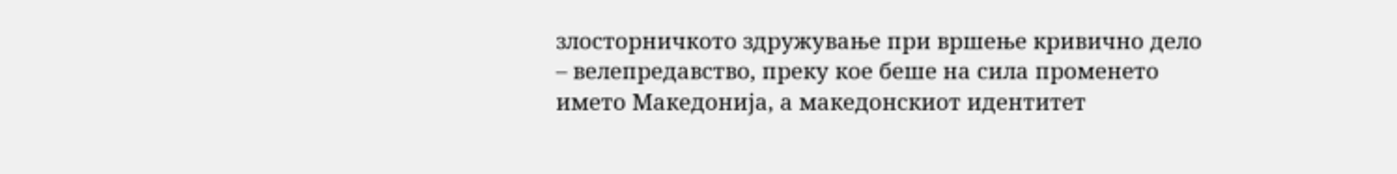злосторничкото здружување при вршење кривично дело – велепредавство, преку кое беше на сила променето името Македонија, а македонскиот идентитет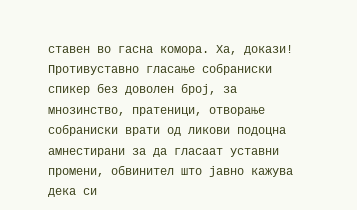ставен во гасна комора. Ха, докази!
Противуставно гласање собраниски спикер без доволен број, за мнозинство, пратеници, отворање собраниски врати од ликови подоцна амнестирани за да гласаат уставни промени, обвинител што јавно кажува дека си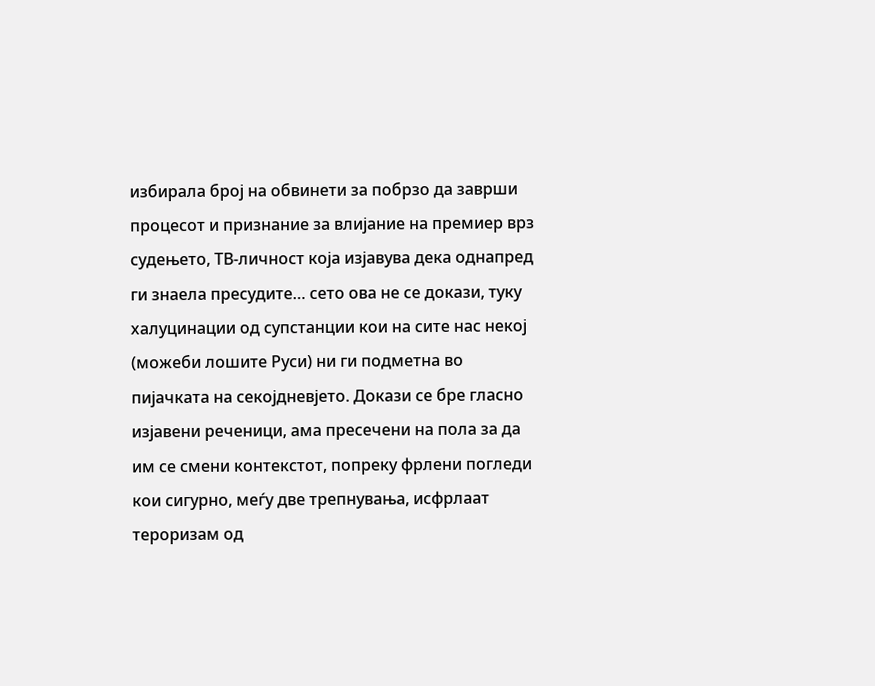избирала број на обвинети за побрзо да заврши процесот и признание за влијание на премиер врз судењето, ТВ-личност која изјавува дека однапред ги знаела пресудите… сето ова не се докази, туку халуцинации од супстанции кои на сите нас некој (можеби лошите Руси) ни ги подметна во пијачката на секојдневјето. Докази се бре гласно изјавени реченици, ама пресечени на пола за да им се смени контекстот, попреку фрлени погледи кои сигурно, меѓу две трепнувања, исфрлаат тероризам од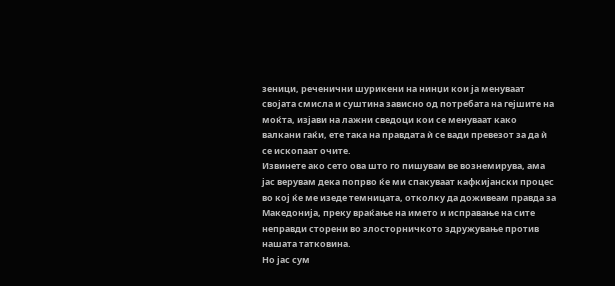зеници, реченични шурикени на нинџи кои ја менуваат својата смисла и суштина зависно од потребата на гејшите на моќта, изјави на лажни сведоци кои се менуваат како валкани гаќи, ете така на правдата ѝ се вади превезот за да ѝ се ископаат очите.
Извинете ако сето ова што го пишувам ве вознемирува, ама јас верувам дека попрво ќе ми спакуваат кафкијански процес во кој ќе ме изеде темницата, отколку да доживеам правда за Македонија, преку враќање на името и исправање на сите неправди сторени во злосторничкото здружување против нашата татковина.
Но јас сум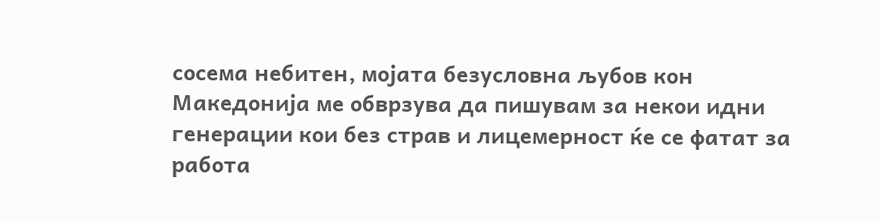сосема небитен, мојата безусловна љубов кон Македонија ме обврзува да пишувам за некои идни генерации кои без страв и лицемерност ќе се фатат за работа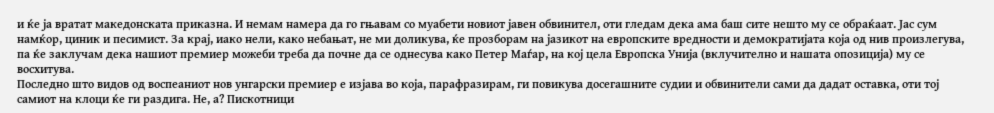и ќе ја вратат македонската приказна. И немам намера да го гњавам со муабети новиот јавен обвинител, оти гледам дека ама баш сите нешто му се обраќаат. Јас сум намќор, циник и песимист. За крај, иако нели, како небањат, не ми доликува, ќе прозборам на јазикот на европските вредности и демократијата која од нив произлегува, па ќе заклучам дека нашиот премиер можеби треба да почне да се однесува како Петер Маѓар, на кој цела Европска Унија (вклучително и нашата опозиција) му се восхитува.
Последно што видов од воспеаниот нов унгарски премиер е изјава во која, парафразирам, ги повикува досегашните судии и обвинители сами да дадат оставка, оти тој самиот на клоци ќе ги раздига. Не, а? Пискотници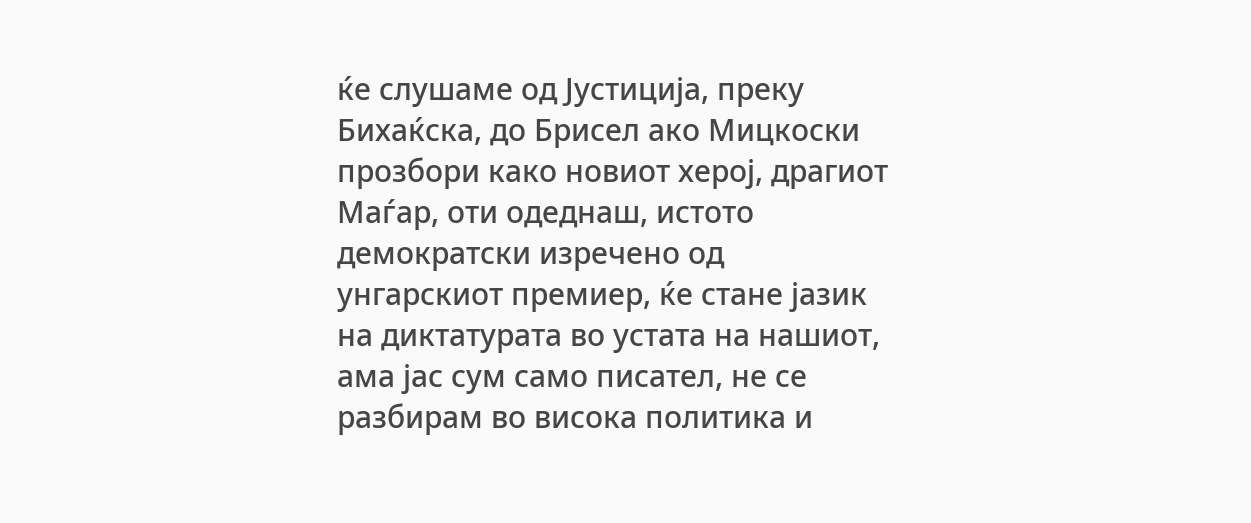ќе слушаме од Јустиција, преку Бихаќска, до Брисел ако Мицкоски прозбори како новиот херој, драгиот Маѓар, оти одеднаш, истото демократски изречено од унгарскиот премиер, ќе стане јазик на диктатурата во устата на нашиот, ама јас сум само писател, не се разбирам во висока политика и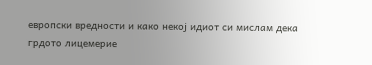европски вредности и како некој идиот си мислам дека грдото лицемерие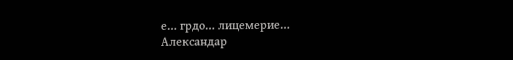е… грдо… лицемерие…
Александар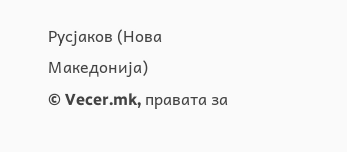Русјаков (Нова Македонија)
© Vecer.mk, правата за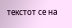текстот се на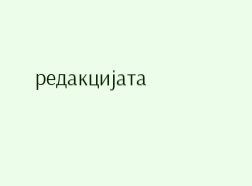редакцијата